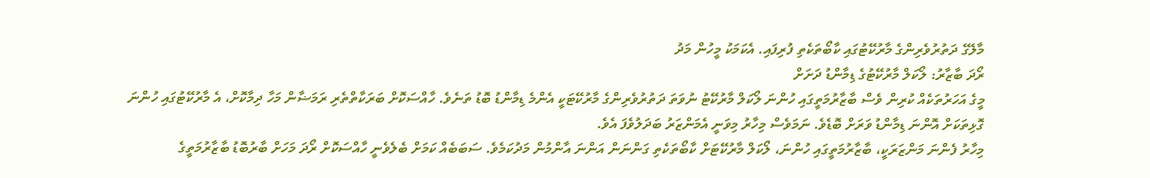މާލޭގެ ދަތުރުވެރިންގެ މާރުކޭޓުގައި ކާބޯތަކެތި ފުރިފައި. އެކަމަކު މީހުން މަދު
ރޯދަ ބާޒާރު: ލޯކަލް މާރުކޭޓުގެ ޑިމާންޑު ދަށަށް
މީގެ އަހަރުތަކެއް ކުރިން ވެސް ބާޒާރުމަތީގައި ހުންނަ ލޯކަލް މާރުކޭޓު ނުވަތަ ދަތުރުވެރިންގެ މާރުކޭޓަކީ އެންމެ ޑިމާންޑު ބޮޑު ތަނެވެ. ހާއްސަކޮށް ބަރަކާތްތެރި ރަމަޟާން މަހާ ދިމާކޮށް، އެ މާރުކޭޓުގައި ހުންނަ ގޮޅިތަކަށް އޮންނަ ޑިމާންޑު ވަރަށް ބޮޑެވެ. ނަމަވެސް މިހާރު މިވަނީ އެމަންޒަރު ބަދަލުވެފަ އެވެ.
މިހާރު ފެންނަ މަންޒަރަކީ، ބާޒާރުމަތީގައި ހުންނަ، ލޯކަލް މާރުކޭޓަށް ކާބޯތަކެތި ގަންނަން އަންނަ އާންމުން މަދުކަމެވެ. ސަބަބެއް ކަމަށް ބެލެވެނީ ހާއްސަކޮށް ރޯދަ މަހަށް ބާރުބޮޑު ބާޒާރުމަތީގެ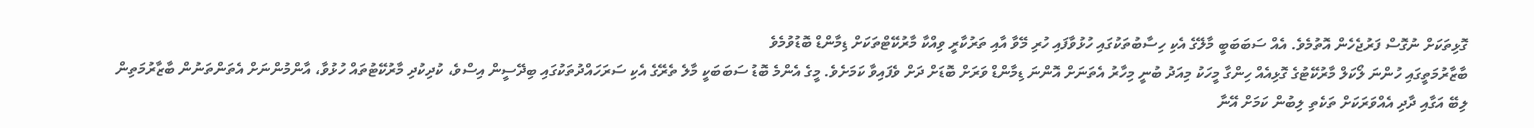ގޮޅިތަކަށް ނުގޮސް ފަރުޖެހެން އޮތުމެވެ. އެއް ސަބަބަބީ މާލޭގެ އެކި ހިސާބުތަކުގައި ހުޅުވާފައި ހުރި މޭވާ އާއި ތަރުކާރީ ވިއްކާ މާރުކޭޓްތަކަށް ޑިމާންޑް ބޮޑުވުމެވެ
ބާޒާރުމަތީގައި ހުންނަ ލޯކަލް މާރުކޭޓުގެ ގޮޅިއެއް ހިންގާ މީހަކު މިއަދު ބުނީ މިހާރު އެތަނަށް އޮންނަ ޑިމާންޑް ވަރަށް ބޮޑަށް ދަށް ވެފައިވާ ކަމަށެވެ. މީގެ އެންމެ ބޮޑު ސަބަބަކީ މާލެ ތެރޭގެ އެކި ސަރަހައްދުތަކުގައި ބިދޭސީން އިސްވެ، ކުދިކުދި މާރުކޭޓުތައް ހުޅުވާ، އާންމުންނަށް އެތަންތަނުން ބާޒާރުމަތިން ލިބޭ އަގާއި ދާދި އެއްވަރަކަށް ތަކެތި ލިބުން ކަމަށް އޭނާ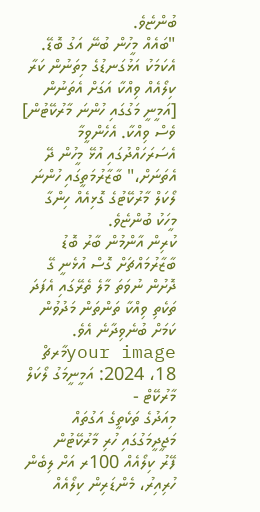ބުންޏެވެ.
"ބައެއް މީހުން ބުނޭ އަގު ބޮޑޭ. އެކަމަކު އަޅުގަނޑުގެ މިތަނުން ކަރާ ކިލޯއެއް ވިއްކާ އަގަށް އެތަނުން [އަމީނީ މަގުގައި ހުންނަ މާރުކޭޓުން] ވެސް ވިއްކާ. އެހެންވީމާ އެސަރަހައްދުގައި އުޅޭ މީހުން ދޭ އެތަނަށް،" ބާޒާރުމަތީގައި ހުންނަ ލޯކަލް މާރުކޭޓުގެ ގޮޅިއެއް ހިންގާ މީހަކު ބުންޏެވެ.
ކުރިން އާންމުން ބާރު ބޮޑު ބާޒާރުމައްޗަށް ގޮސް އުޅެނީ ގޭ ދޮށުން ނުވަތަ މާލެ ތެރޭގައި އެފަދަ ތަކެތި ވިއްކާ ތަންތަން މަދުވުން ކަމަށް ބުނެވިދާނެ އެވެ.
your imageމާރޗް 18، 2024: އަމީނީމަގު ލޯކަލް މާރުކޭޓް -
މިއަދުގެ ތަކެތީގެ އަގުތައް މަޖީދީމަގުގައި ހުރި މާރުކޭޓުން
ފޭރު ކިލޯއެއް 100ރ އަށް ލިބެން ހުރިއިރު، މެންޑަރިން ކިލޯއެއް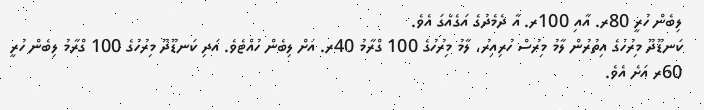ލިބެން ހުރީ 80ރ. އާއި 100ރ. އާ ދެމެދުގެ އަގެއްގަ އެވެ.
ކަނޑޫދޫ މިރުހުގެ އިތުރުން ލާމު މިރުސް ހުރިއިރު، ލާމު މިރުހުގެ 100 ގްރާމު 40ރ. އަށް ލިބެން ހުއްޓެވެ. އަދި ކަނޑޫދޫ މިރުހުގެ 100 ގްރާމު ލިބެން ހުރީ 60ރ އަށެ އެވެ.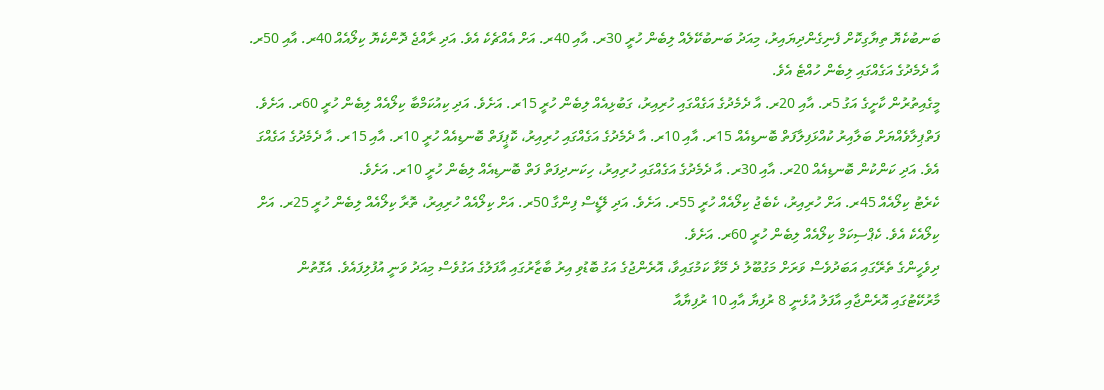ބަނބުކެޔޮ ތިޔާގިކޮށް ފެނިގެންދިޔައިރު، މިއަދު ބަނބުކޭލެއް ލިބެން ހުރީ 30ރ. އާއި 40ރ. އަށް އެއްޗެކެ އެވެ. އަދި ރާއްޖެ ދޮންކެޔޮ ކިލޯއެއް 40ރ. އާއި 50ރ. އާ ދެމެދުގެ އަގެއްގައި ލިބެން ހުއްޓެ އެވެ.
މީގެއިތުރުން ކާށީގެ އަގު 5ރ. އާއި 20ރ. އާ ދެމެދުގެ އަގެއްގައި ހުރިއިރު، ގަބުޅިއެއް ލިބެން ހުރީ 15ރ. އަށެވެ. އަދި ކިއުކަމްބާ ކިލޯއެއް ލިބެން ހުރީ 60ރ. އަށެވެ.
ފަތްޕިލާވެއްޔަށް ބަލާއިރު ކުއްޅަފިލާފަތް ބޮނޑިއެއް 15ރ. އާއި 10ރ. އާ ދެމެދުގެ އަގެއްގައި ހުރިއިރު، ކޮޕީފަތް ބޮނޑިއެއް ހުރީ 10ރ. އާއި 15ރ. އާ ދެމެދުގެ އަގެއްގަ އެވެ. އަދި ކަންކުން ބޮނޑިއެއް 20ރ. އާއި 30ރ. އާ ދެމެދުގެ އަގެއްގައި ހުރިއިރު، ހިކަނދިފަތް ފަތް ބޮނޑިއެއް ލިބެން ހުރީ 10ރ. އަށެވެ.
ކެރެޓު ކިލޯއެއް 45ރ. އަށް ހުރިއިރު، ކެބެޖު ކިލޯއެއް ހުރީ 55ރ. އަށެވެ. އަދި ލޭޑީސް ފިންގާ 50ރ. އަށް ކިލޯއެއް ހުރިއިރު، ތޮރާ ކިލޯއެއް ލިބެން ހުރީ 25ރ. އަށް ކިލޯއެކެ އެވެ. ކެޕްސިކަމް ކިލޯއެއް ލިބެން ހުރީ 60ރ. އަށެވެ.
ދިވެހީންގެ ތެރޭގައި އަބަދުވެސް ވަރަށް މަގުބޫލު ދެ މޭވާ ކަމުގައިވާ، އޮރެންޖުގެ އަގު ބޮޑުވި އިރު ބާޒާރުގައި އާފަލުގެ އަގުވެސް މިއަދު ވަނީ އުފުލިފައެވެ. އެގޮތުން މާރުކޭޓުގައި އޮރެންޖާއި އާފަލު އުޅެނީ 8 ރުފިޔާ އާއި 10 ރުފިޔާއާ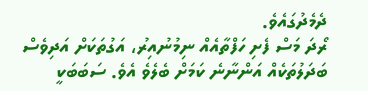ދެމެދުގައެވެ.
ރޯދަ މަސް ފެށި ހަފްތާއެއް ނިމުނުއިރު، އަގުތަކަށް އަދިވެސް ބަދަލުތަކެއް އަންނާނެ ކަމަށް ބެލެވެ އެވެ. ސަބަބަކީ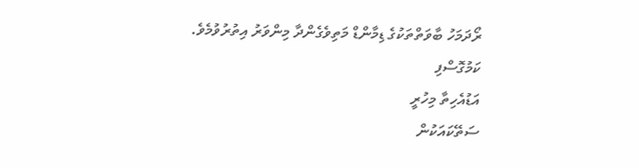ރޯދަމަހު ބާވަތްތަކުގެ ޑިމާންޑް މަތިވެގެންދާ މިންވަރު އިތުރުވުމެވެ.
ކަމުގޮސްފި
އަޑުއެހިތާ މިހުރީ
ސަތޭކައަކުން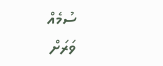ސުމެއް
ވަރަށް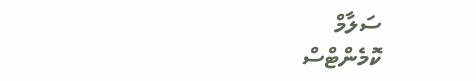ސަލާމް
ކޮމެންޓްސް